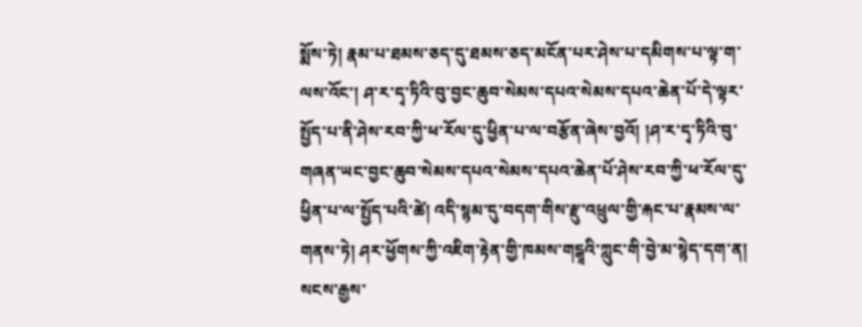སྨོས་ཏེ། རྣམ་པ་ཐམས་ཅད་དུ་ཐམས་ཅད་མངོན་པར་ཤེས་པ་དམིགས་པ་ལྟ་ག་ལས་འོང་། ཤ་ར་དྭ་ཏིའི་བུ་བྱང་ཆུབ་སེམས་དཔའ་སེམས་དཔའ་ཆེན་པོ་དེ་ལྟར་སྤྱོད་པ་ནི་ཤེས་རབ་ཀྱི་ཕ་རོལ་དུ་ཕྱིན་པ་ལ་བརྩོན་ཞེས་བྱའོ། །ཤ་ར་དྭ་ཏིའི་བུ་གཞན་ཡང་བྱང་ཆུབ་སེམས་དཔའ་སེམས་དཔའ་ཆེན་པོ་ཤེས་རབ་ཀྱི་ཕ་རོལ་དུ་ཕྱིན་པ་ལ་སྤྱོད་པའི་ཚེ། འདི་སྙམ་དུ་བདག་གིས་རྫུ་འཕྲུལ་གྱི་རྐང་པ་རྣམས་ལ་གནས་ཏེ། ཤར་ཕྱོགས་ཀྱི་འཇིག་རྟེན་གྱི་ཁམས་གངྒཱའི་ཀླུང་གི་བྱེ་མ་སྙེད་དག་ན། སངས་རྒྱས་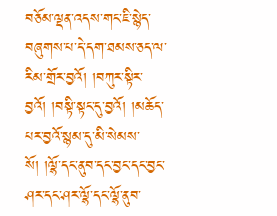བཅོམ་ལྡན་འདས་གང་ཇི་སྙེད་བཞུགས་པ་དེ་དག་ཐམས་ཅད་ལ་རིམ་གྲོར་བྱའོ། །བཀུར་སྟིར་བྱའོ། །བསྟི་སྟང་དུ་བྱའོ། །མཆོད་པར་བྱའོ་སྙམ་དུ་མི་སེམས་སོ། །ལྷོ་དང་ནུབ་དང་བྱང་དང་བྱང་ཤར་དང་ཤར་ལྷོ་དང་ལྷོ་ནུབ་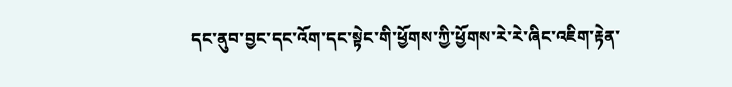དང་ནུབ་བྱང་དང་འོག་དང་སྟེང་གི་ཕྱོགས་ཀྱི་ཕྱོགས་རེ་རེ་ཞིང་འཇིག་རྟེན་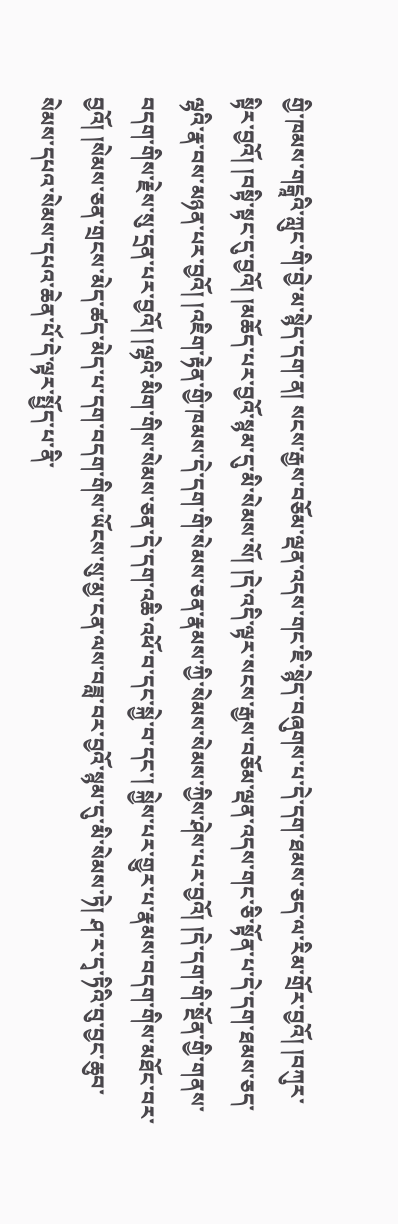གྱི་ཁམས་གངྒཱའི་ཀླུང་གི་བྱེ་མ་སྙེད་དག་ན། སངས་རྒྱས་བཅོམ་ལྡན་འདས་གང་ཇི་སྙེད་བཞུགས་པ་དེ་དག་ཐམས་ཅད་ལ་རིམ་གྲོར་བྱའོ། །བཀུར་སྟིར་བྱའོ། །བསྟི་སྟང་དུ་བྱའོ། །མཆོད་པར་བྱའོ་སྙམ་དུ་མི་སེམས་སོ། །དེ་འདི་ལྟར་སངས་རྒྱས་བཅོམ་ལྡན་འདས་གང་ཅི་སྟོན་པ་དེ་དག་ཐམས་ཅད་ལྷའི་རྣ་བས་མཉན་པར་བྱའོ། །འཇིག་རྟེན་གྱི་ཁམས་དེ་དག་གི་སེམས་ཅན་རྣམས་ཀྱི་སེམས་སེམས་ཀྱིས་ཤེས་པར་བྱའོ། །དེ་དག་གི་སྔོན་གྱི་གནས་བདག་གིས་རྗེས་སུ་དྲན་པར་བྱའོ། །ལྷའི་མིག་གིས་སེམས་ཅན་དེ་དག་འཆི་འཕོ་བ་དང་སྐྱེ་བ་དང་། སྐྱེས་པར་གྱུར་པ་རྣམས་བདག་གིས་མཐོང་བར་བྱའོ། །སེམས་ཅན་གྲངས་མེད་ཚད་མེད་པ་དག་བདག་གིས་ཡོངས་སུ་མྱ་ངན་ལས་བཟླ་བར་བྱའོ་སྙམ་དུ་མི་སེམས་ཏེ། ཤ་ར་དྭ་ཏིའི་བུ་བྱང་ཆུབ་སེམས་དཔའ་སེམས་དཔའ་ཆེན་པོ་དེ་ལྟར་སྤྱོད་པ་ནི་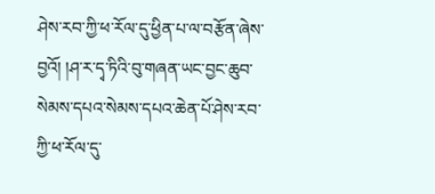ཤེས་རབ་ཀྱི་ཕ་རོལ་དུ་ཕྱིན་པ་ལ་བརྩོན་ཞེས་བྱའོ། །ཤ་ར་དྭ་ཏིའི་བུ་གཞན་ཡང་བྱང་ཆུབ་སེམས་དཔའ་སེམས་དཔའ་ཆེན་པོ་ཤེས་རབ་ཀྱི་ཕ་རོལ་དུ་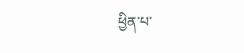ཕྱིན་པ་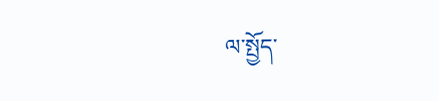ལ་སྤྱོད་